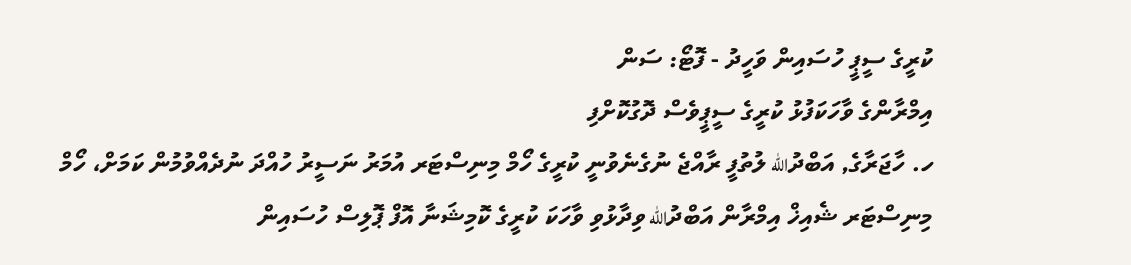ކުރީގެ ސީޕީ ހުސައިން ވަހީދު - ފޮޓޯ: ސަން
އިމްރާންގެ ވާހަކަފުޅު ކުރީގެ ސީޕީވެސް ދޮގުކޮށްފި
ހ. ހާޖަރާގެ, އަބްދުالله ލުތުފީ ރާއްޖެ ނުގެނެވުނީ ކުރީގެ ހޯމް މިނިސްޓަރ އުމަރު ނަސީރު ހުއްދަ ނުދެއްވުމުން ކަމަށް، ހޯމް މިނިސްޓަރ ޝެއިޚް އިމްރާން އަބްދުالله ވިދާޅުވި ވާހަކަ ކުރީގެ ކޮމިޝަނާ އޮފް ޕޮލިސް ހުސައިން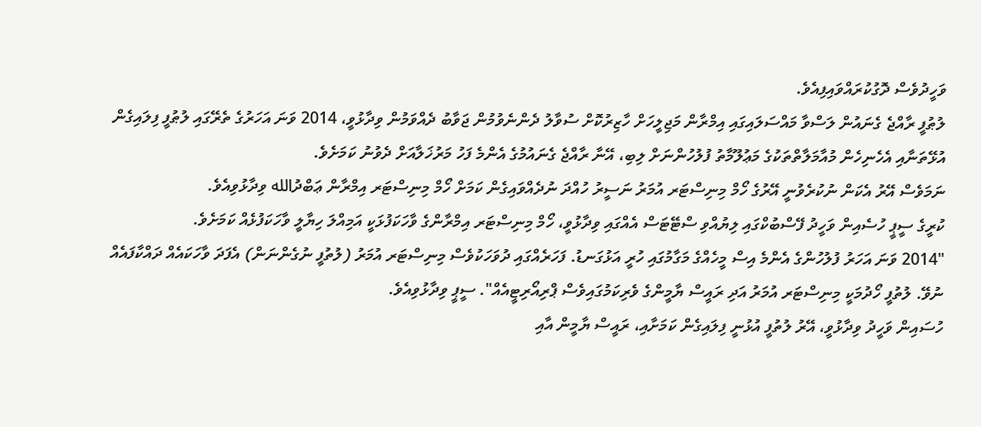ވަހީދުވެސް ދޮގުކުރައްވައިފިއެވެ.
ލުޠުފީ ރާއްޖެ ގެނައުން ލަސްވާ މައްސަލައިގައި އިމްރާން މަޖިލީހަށް ހާޒިރުކޮށް ސުވާލު ދެންނެވުމުން ޖަވާބު ދެއްވަމުން ވިދާޅުވީ، 2014 ވަނަ އަހަރުގެ ތެރޭގައި ލުޠުފީ ފިލައިގެން އުޅޭތަނާއި އެހެނިހެން މުއާމަލާތްތަކުގެ މަޢުލޫމާތު ފުލުހުންނަށް ލިބި، އޭނާ ރާއްޖެ ގެނައުމުގެ އެންމެ ފަހު މަރުޚަލާއަށް ދެވުނު ކަމަށެވެ.
ނަމަވެސް އޭރު އެކަން ނުކުރެވުނީ އޭރުގެ ހޯމް މިނިސްޓަރ އުމަރު ނަސީރު ހުއްދަ ނުދެއްވައިގެން ކަމަށް ހޯމް މިނިސްޓަރ އިމްރާން ޢަބްދުالله ވިދާޅުވިއެވެ.
ކުރީގެ ސީޕީ ހުސެއިން ވަހީދު ފޭސްބުކްގައި ލިޔުއްވި ސްޓޭޓަސް އެއްގައި ވިދާޅުވީ، ހޯމް މިނިސްޓަރ އިމްރާންގެ ވާހަކަފުޅަކީ އަމިއްލަ ހިޔާލީ ވާހަކަފުޅެއް ކަމަށެވެ.
"2014 ވަނަ އަހަރު ފުލުހުންގެ އެންމެ އިސް މީހެއްގެ މަގާމުގައި ހުރީ އަޅުގަނޑު. ފަހަރެއްގައި ދުވަހަކުވެސް މިނިސްޓަރ އުމަރު (ލުތުފީ ނުގެންނަން) އެފަދަ ވާހަކައެއް ދައްކާފައެއް ނުވޭ. ލުތުފީ ހޯދުމަކީ މިނިސްޓަރ އުމަރު އަދި ރައީސް ޔާމީންގެ ވެރިކަމުގައިވެސް ޕްރިއޯރިޓީއެއް". ސީޕީ ވިދާޅުވިއެވެ.
ހުސައިން ވަހީދު ވިދާޅުވީ، އޭރު ލުތުފީ އުޅުނީ ފިލައިގެން ކަމަށާއި، ރައީސް ޔާމީން އާއި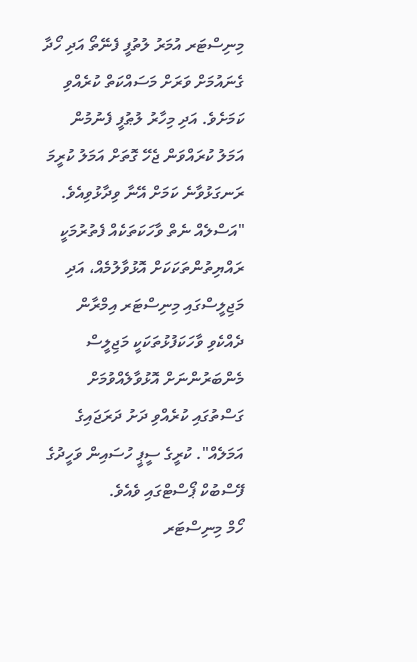މިނިސްޓަރ އުމަރު ލުތުފީ ފެނޭތޯ އަދި ހޯދާ ގެނައުމަށް ވަރަށް މަސައްކަތް ކުރެއްވި ކަމަށެވެ. އަދި މިހާރު ލުޠުފީ ފެނުމުން އަމަލު ކުރައްވަން ޖެހޭ ގޮތަށް އަމަލު ކުރީމަ ރަނގަޅުވާނެ ކަމަށް އޭނާ ވިދާޅުވިއެވެ.
"އަސްލެއް ނެތް ވާހަކަތަކެއް ފެތުރުމަކީ ރައްޔިތުންތަކަކަށް އޮޅުވާލުމެއް، އަދި މަޖިލީސްގައި މިނިސްޓަރ އިމްރާން ދެއްކެވި ވާހަކަފުޅުތަކަކީ މަޖިލީސް މެންބަރުންނަށް އޮޅުވާލެއްވުމަށް ގަސްތުގައި ކުރެއްވި ދަށު ދަރަޖައިގެ އަމަލެއް". ކުރީގެ ސީޕީ ހުސައިން ވަހީދުގެ ފޭސްބުކް ޕޯސްޓްގައި ވެއެވެ.
ހޯމް މިނިސްޓަރ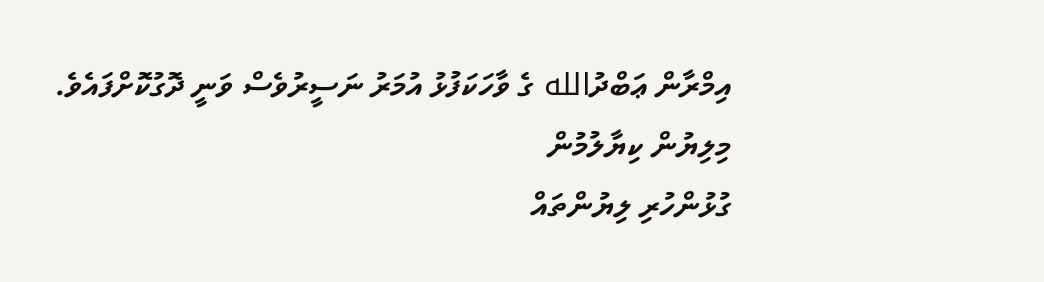އިމްރާން ޢަބްދުالله ގެ ވާހަކަފުޅު އުމަރު ނަސީރުވެސް ވަނީ ދޮގުކޮށްފައެވެ.
މިލިޔުން ކިޔާލުމުން
ގުޅުންހުރި ލިޔުންތައް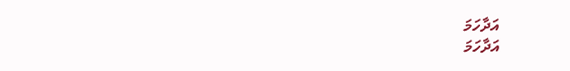އަދާހަމަ
އަދާހަމަ